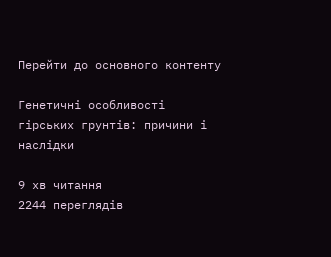Перейти до основного контенту

Генетичні особливості гірських грунтів: причини і наслідки

9 хв читання
2244 переглядів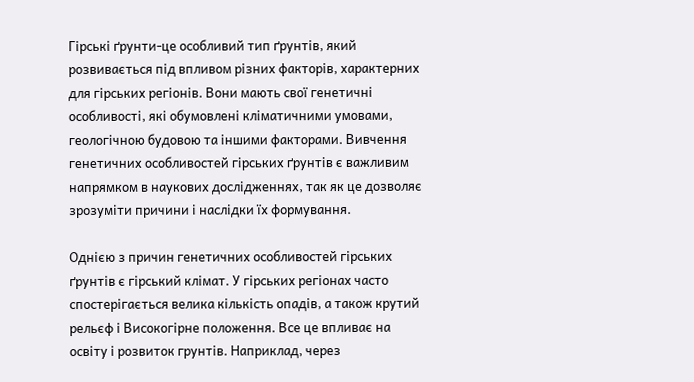Гірські ґрунти-це особливий тип ґрунтів, який розвивається під впливом різних факторів, характерних для гірських регіонів. Вони мають свої генетичні особливості, які обумовлені кліматичними умовами, геологічною будовою та іншими факторами. Вивчення генетичних особливостей гірських ґрунтів є важливим напрямком в наукових дослідженнях, так як це дозволяє зрозуміти причини і наслідки їх формування.

Однією з причин генетичних особливостей гірських ґрунтів є гірський клімат. У гірських регіонах часто спостерігається велика кількість опадів, а також крутий рельєф і Високогірне положення. Все це впливає на освіту і розвиток грунтів. Наприклад, через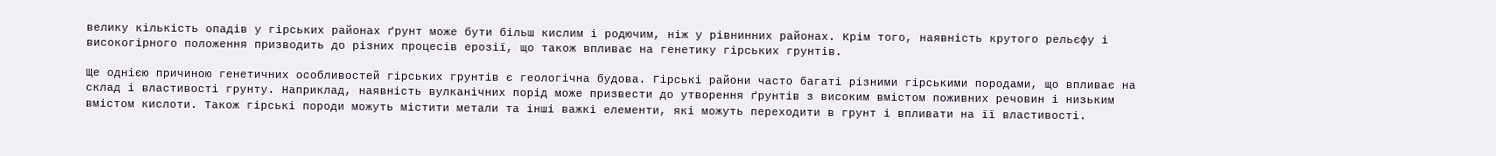велику кількість опадів у гірських районах ґрунт може бути більш кислим і родючим, ніж у рівнинних районах. Крім того, наявність крутого рельєфу і високогірного положення призводить до різних процесів ерозії, що також впливає на генетику гірських грунтів.

Ще однією причиною генетичних особливостей гірських грунтів є геологічна будова. Гірські райони часто багаті різними гірськими породами, що впливає на склад і властивості грунту. Наприклад, наявність вулканічних порід може призвести до утворення ґрунтів з високим вмістом поживних речовин і низьким вмістом кислоти. Також гірські породи можуть містити метали та інші важкі елементи, які можуть переходити в грунт і впливати на її властивості.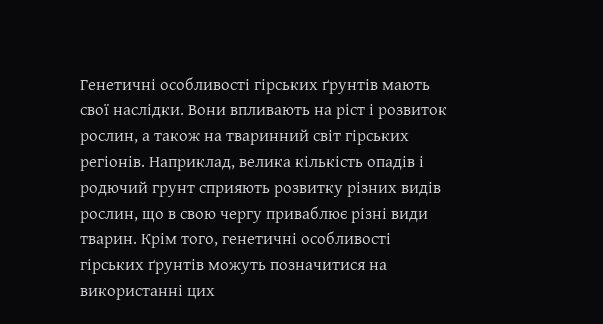Генетичні особливості гірських ґрунтів мають свої наслідки. Вони впливають на ріст і розвиток рослин, а також на тваринний світ гірських регіонів. Наприклад, велика кількість опадів і родючий грунт сприяють розвитку різних видів рослин, що в свою чергу приваблює різні види тварин. Крім того, генетичні особливості гірських ґрунтів можуть позначитися на використанні цих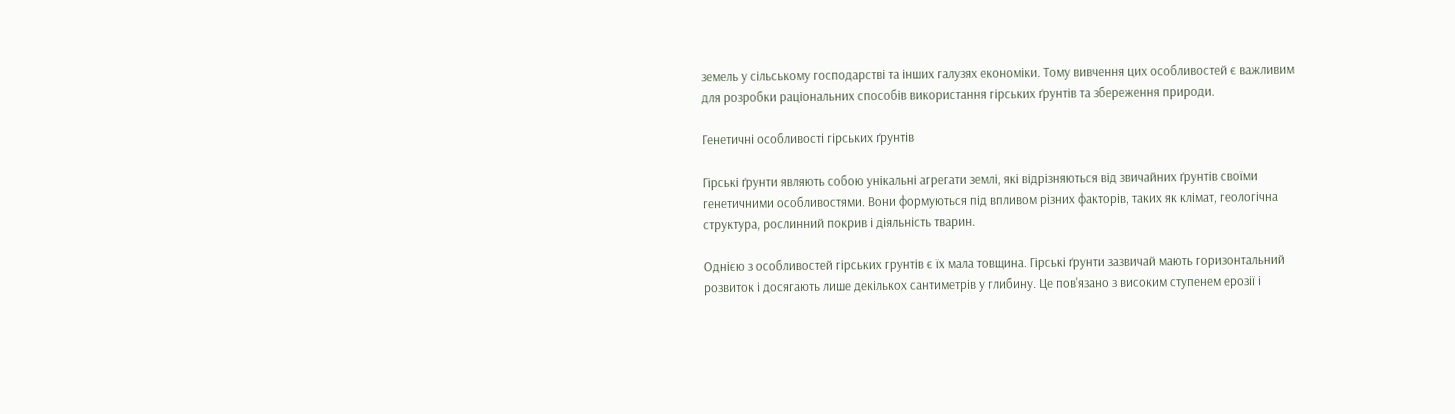земель у сільському господарстві та інших галузях економіки. Тому вивчення цих особливостей є важливим для розробки раціональних способів використання гірських ґрунтів та збереження природи.

Генетичні особливості гірських ґрунтів

Гірські ґрунти являють собою унікальні агрегати землі, які відрізняються від звичайних ґрунтів своїми генетичними особливостями. Вони формуються під впливом різних факторів, таких як клімат, геологічна структура, рослинний покрив і діяльність тварин.

Однією з особливостей гірських грунтів є їх мала товщина. Гірські ґрунти зазвичай мають горизонтальний розвиток і досягають лише декількох сантиметрів у глибину. Це пов'язано з високим ступенем ерозії і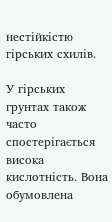нестійкістю гірських схилів.

У гірських грунтах також часто спостерігається висока кислотність. Вона обумовлена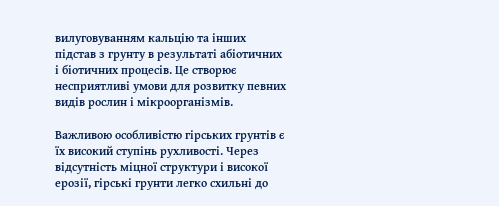вилуговуванням кальцію та інших підстав з грунту в результаті абіотичних і біотичних процесів. Це створює несприятливі умови для розвитку певних видів рослин і мікроорганізмів.

Важливою особливістю гірських грунтів є їх високий ступінь рухливості. Через відсутність міцної структури і високої ерозії, гірські грунти легко схильні до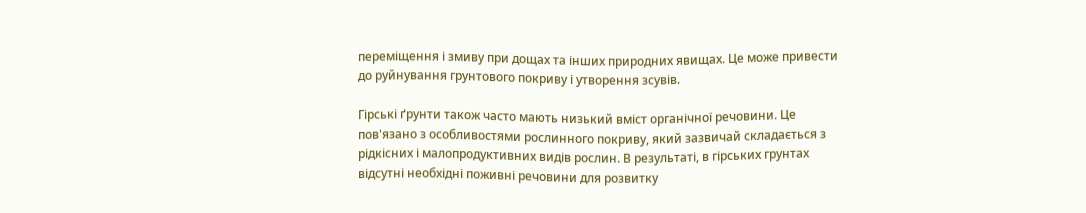переміщення і змиву при дощах та інших природних явищах. Це може привести до руйнування грунтового покриву і утворення зсувів.

Гірські ґрунти також часто мають низький вміст органічної речовини. Це пов'язано з особливостями рослинного покриву, який зазвичай складається з рідкісних і малопродуктивних видів рослин. В результаті, в гірських грунтах відсутні необхідні поживні речовини для розвитку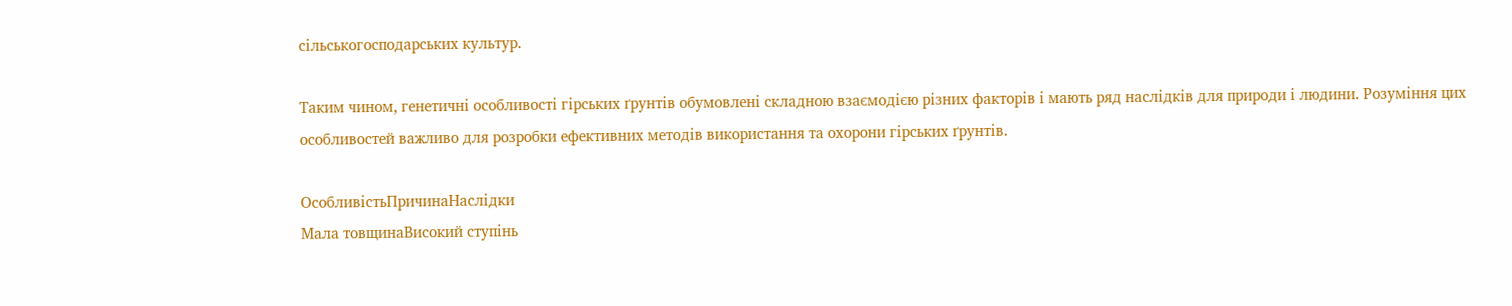сільськогосподарських культур.

Таким чином, генетичні особливості гірських ґрунтів обумовлені складною взаємодією різних факторів і мають ряд наслідків для природи і людини. Розуміння цих особливостей важливо для розробки ефективних методів використання та охорони гірських ґрунтів.

ОсобливістьПричинаНаслідки
Мала товщинаВисокий ступінь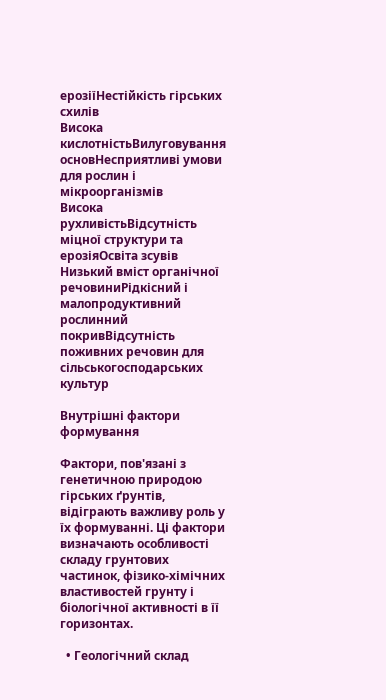ерозіїНестійкість гірських схилів
Висока кислотністьВилуговування основНесприятливі умови для рослин і мікроорганізмів
Висока рухливістьВідсутність міцної структури та ерозіяОсвіта зсувів
Низький вміст органічної речовиниРідкісний і малопродуктивний рослинний покривВідсутність поживних речовин для сільськогосподарських культур

Внутрішні фактори формування

Фактори, пов'язані з генетичною природою гірських ґрунтів, відіграють важливу роль у їх формуванні. Ці фактори визначають особливості складу грунтових частинок, фізико-хімічних властивостей грунту і біологічної активності в її горизонтах.

  • Геологічний склад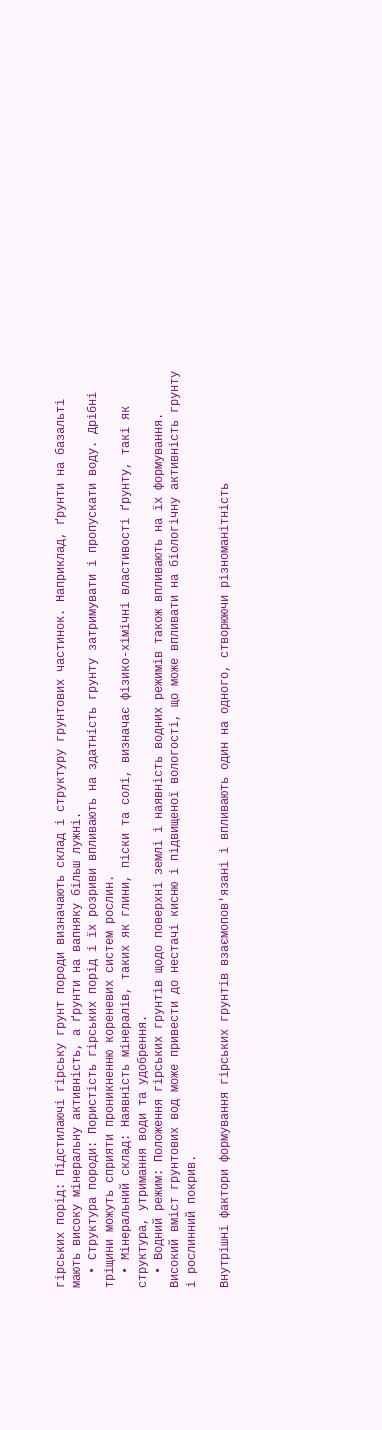гірських порід: Підстилаючі гірську грунт породи визначають склад і структуру грунтових частинок. Наприклад, ґрунти на базальті мають високу мінеральну активність, а ґрунти на вапняку більш лужні.
  • Структура породи: Пористість гірських порід і їх розриви впливають на здатність грунту затримувати і пропускати воду. Дрібні тріщини можуть сприяти проникненню кореневих систем рослин.
  • Мінеральний склад: Наявність мінералів, таких як глини, піски та солі, визначає фізико-хімічні властивості ґрунту, такі як структура, утримання води та удобрення.
  • Водний режим: Положення гірських грунтів щодо поверхні землі і наявність водних режимів також впливають на їх формування. Високий вміст грунтових вод може привести до нестачі кисню і підвищеної вологості, що може впливати на біологічну активність грунту і рослинний покрив.

Внутрішні фактори формування гірських грунтів взаємопов'язані і впливають один на одного, створюючи різноманітність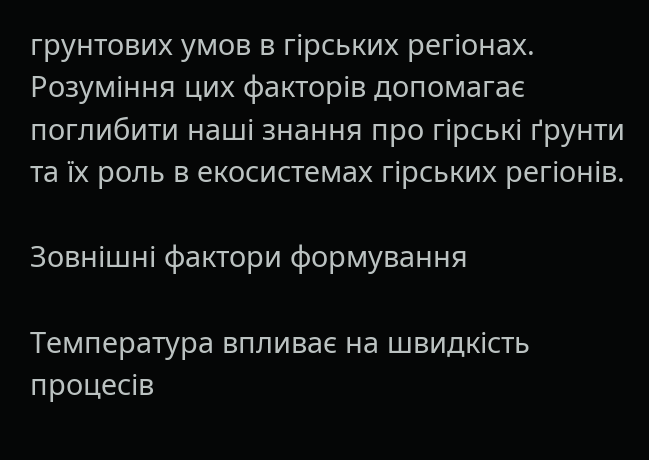грунтових умов в гірських регіонах. Розуміння цих факторів допомагає поглибити наші знання про гірські ґрунти та їх роль в екосистемах гірських регіонів.

Зовнішні фактори формування

Температура впливає на швидкість процесів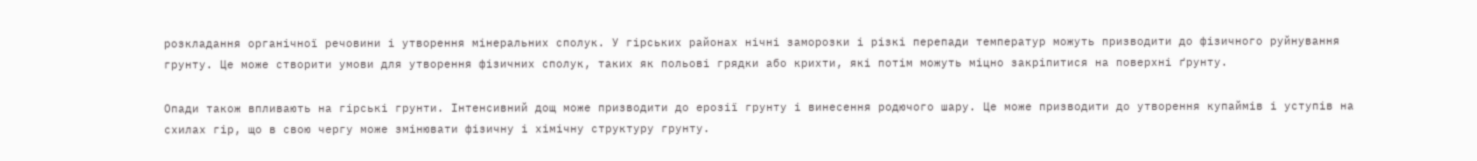розкладання органічної речовини і утворення мінеральних сполук. У гірських районах нічні заморозки і різкі перепади температур можуть призводити до фізичного руйнування грунту. Це може створити умови для утворення фізичних сполук, таких як польові грядки або крихти, які потім можуть міцно закріпитися на поверхні ґрунту.

Опади також впливають на гірські грунти. Інтенсивний дощ може призводити до ерозії грунту і винесення родючого шару. Це може призводити до утворення купаймів і уступів на схилах гір, що в свою чергу може змінювати фізичну і хімічну структуру грунту.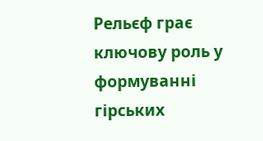Рельєф грає ключову роль у формуванні гірських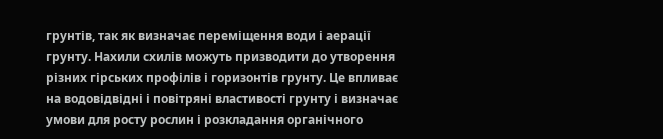грунтів, так як визначає переміщення води і аерації грунту. Нахили схилів можуть призводити до утворення різних гірських профілів і горизонтів грунту. Це впливає на водовідвідні і повітряні властивості грунту і визначає умови для росту рослин і розкладання органічного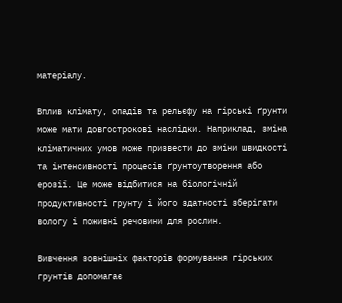матеріалу.

Вплив клімату, опадів та рельєфу на гірські ґрунти може мати довгострокові наслідки. Наприклад, зміна кліматичних умов може призвести до зміни швидкості та інтенсивності процесів ґрунтоутворення або ерозії. Це може відбитися на біологічній продуктивності грунту і його здатності зберігати вологу і поживні речовини для рослин.

Вивчення зовнішніх факторів формування гірських грунтів допомагає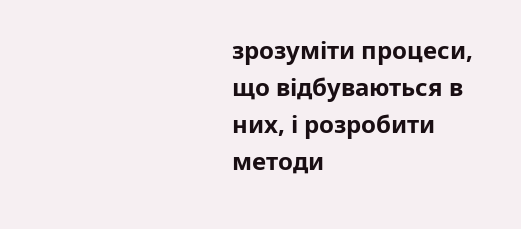зрозуміти процеси, що відбуваються в них, і розробити методи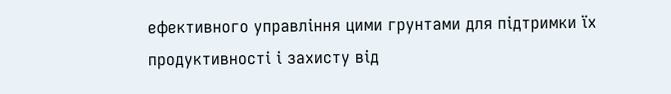ефективного управління цими грунтами для підтримки їх продуктивності і захисту від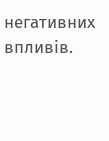негативних впливів.